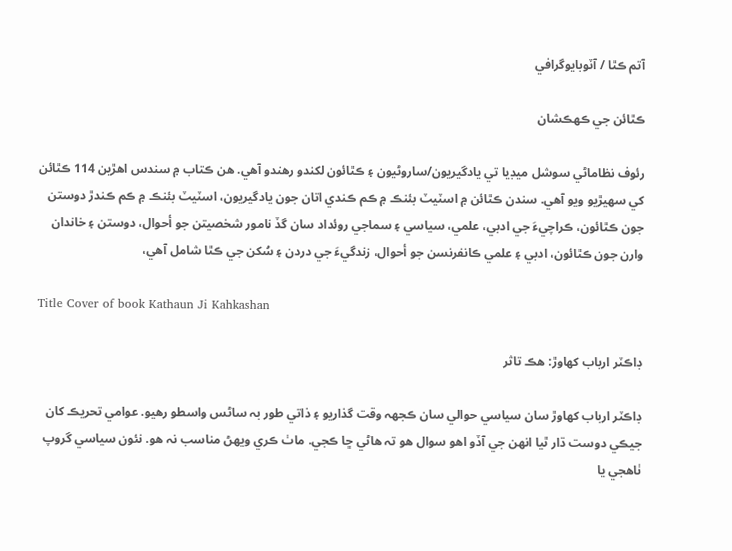آتم ڪٿا / آٽوبايوگرافي

ڪٿائن جي ڪھڪشان

رئوف نظاماڻي سوشل ميڊيا تي يادگيريون/ساروڻيون ۽ ڪٿائون لکندو رھندو آھي. ھن ڪتاب ۾ سندس اھڙين 114 ڪٿائن کي سھيڙيو ويو آھي. سندن ڪٿائن ۾ اسٽيٽ بئنڪ ۾ ڪم ڪندي اتان جون يادگيريون، اسٽيٽ بئنڪ ۾ ڪم ڪندڙ دوستن جون ڪٿائون، ڪراچيءَ جي ادبي، علمي، سياسي ۽ سماجي روئداد سان گڏ نامور شخصيتن جو أحوال، دوستن ۽ خاندان وارن جون ڪٿائون، ادبي ۽ علمي ڪانفرنسن جو أحوال، زندگيءَ جي دردن ۽ سُکن جي ڪٿا شامل آھي،

Title Cover of book Kathaun Ji Kahkashan

ڊاڪٽر ارباب کھاوڙ: هڪ تاثر

ڊاڪٽر ارباب کھاوڙ سان سياسي حوالي سان ڪجهہ وقت گذاريو ۽ ذاتي طور بہ ساڻس واسطو رهيو. عوامي تحريڪ کان جيڪي دوست ڌار ٿيا انھن جي آڏو اهو سوال هو تہ هاڻي ڇا ڪجي. ماٺ ڪري ويھڻ مناسب نہ هو. نئون سياسي گروپ ٺاهجي يا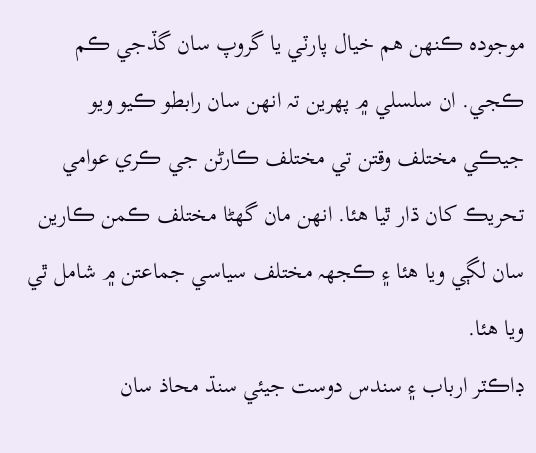موجودہ ڪنھن هم خيال پارٽي يا گروپ سان گڏجي ڪم ڪجي. ان سلسلي ۾ پھرين تہ انھن سان رابطو ڪيو ويو جيڪي مختلف وقتن تي مختلف ڪارڻن جي ڪري عوامي تحريڪ کان ڌار ٿيا هئا. انھن مان گهڻا مختلف ڪمن ڪارين سان لڳي ويا هئا ۽ ڪجهہ مختلف سياسي جماعتن ۾ شامل ٿي ويا هئا.
ڊاڪٽر ارباب ۽ سندس دوست جيئي سنڌ محاذ سان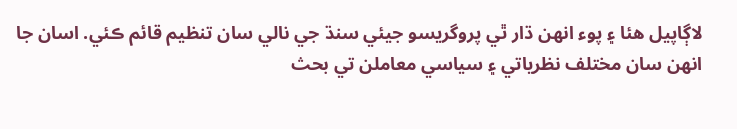لاڳاپيل هئا ۽ پوء انھن ڌار ٿي پروگريسو جيئي سنڌ جي نالي سان تنظيم قائم ڪئي. اسان جا انھن سان مختلف نظرياتي ۽ سياسي معاملن تي بحث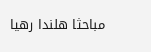مباحثا هلندا رهيا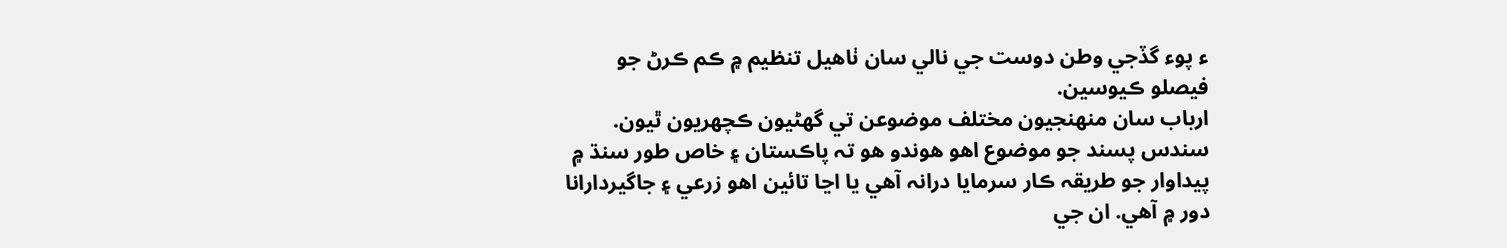ء پوء گڏجي وطن دوست جي نالي سان ٺاهيل تنظيم ۾ ڪم ڪرڻ جو فيصلو ڪيوسين.
ارباب سان منھنجيون مختلف موضوعن تي گهڻيون ڪچھريون ٿيون. سندس پسند جو موضوع اهو هوندو هو تہ پاڪستان ۽ خاص طور سنڌ ۾ پيداوار جو طريقہ ڪار سرمايا درانہ آهي يا اڃا تائين اهو زرعي ۽ جاگيردارانا دور ۾ آهي. ان جي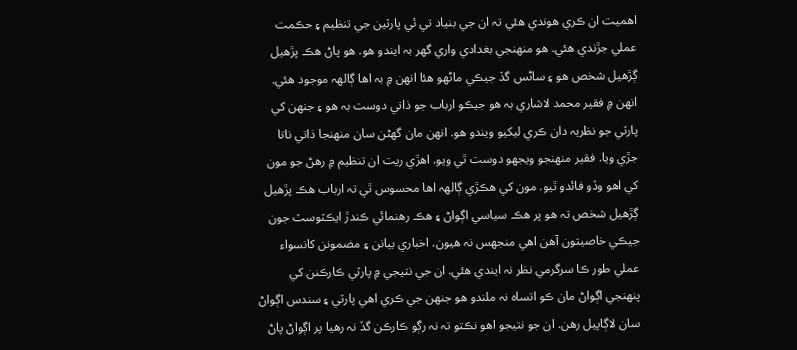اهميت ان ڪري هوندي هئي تہ ان جي بنياد تي ئي پارٽين جي تنظيم ۽ حڪمت عملي جڙندي هئي. هو منھنجي بغدادي واري گهر بہ ايندو هو. هو پاڻ هڪ پڙهيل ڳڙهيل شخص هو ۽ ساڻس گڏ جيڪي ماڻھو هئا انھن ۾ بہ اها ڳالھہ موجود هئي. انھن ۾ فقير محمد لاشاري بہ هو جيڪو ارباب جو ذاتي دوست بہ هو ۽ جنھن کي پارٽي جو نظريہ دان ڪري ليکيو ويندو هو. انھن مان گهڻن سان منھنجا ذاتي ناتا جڙي ويا. فقير منھنجو ويجهو دوست ٿي ويو. اهڙي ريت ان تنظيم ۾ رهڻ جو مون کي اهو وڏو فائدو ٿيو. مون کي هڪڙي ڳالھہ اها محسوس ٿي تہ ارباب هڪ پڙهيل ڳڙهيل شخص تہ هو پر هڪ سياسي اڳواڻ ۽ هڪ رهنمائي ڪندڙ ايڪٽوسٽ جون جيڪي خاصيتون آهن اهي منجهس نہ هيون. اخباري بيانن ۽ مضمونن کانسواء عملي طور ڪا سرگرمي نظر نہ ايندي هئي. ان جي نتيجي ۾ پارٽي ڪارڪنن کي پنھنجي اڳواڻ مان ڪو اتساه نہ ملندو هو جنھن جي ڪري اهي پارٽي ۽ سندس اڳواڻ سان لاڳاپيل رهن. ان جو نتيجو اهو نڪتو تہ نہ رڳو ڪارڪن گڏ نہ رهيا پر اڳواڻ پاڻ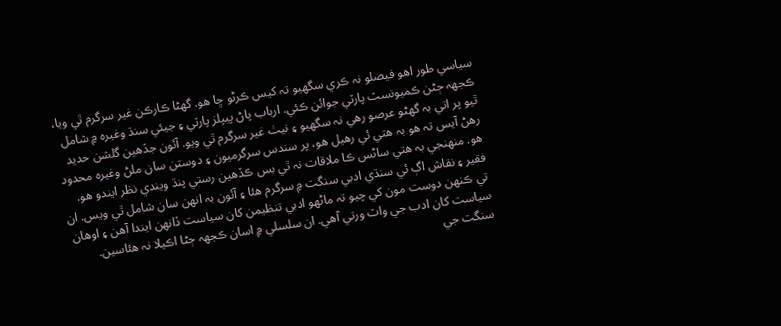سياسي طور اهو فيصلو نہ ڪري سگهيو تہ کيس ڪرڻو ڇا هو. گهڻا ڪارڪن غير سرگرم ٿي ويا، ڪجهہ ڄڻن ڪميونسٽ پارٽي جوائن ڪئي. ارباب پاڻ پيپلز پارٽي ۽ جيئي سنڌ وغيرہ ۾ شامل ٿيو پر اتي بہ گهڻو عرصو رهي نہ سگهيو ۽ نيٺ غير سرگرم ٿي ويو. آئون جڏهين گلشن حديد رهڻ آيس تہ هو بہ هتي ئي رهيل هو، پر سندس سرگرميون ۽ دوستن سان ملڻ وغيرہ محدود هو. منھنجي بہ هتي ساڻس ڪا ملاقات نہ ٿي بس ڪڏهين رستي پنڌ ويندي نظر ايندو هو.
فقير ۽ نقاش اڳ ئي سنڌي ادبي سنگت ۾ سرگرم هئا ۽ آئون بہ انھن سان شامل ٿي ويس. ان تي ڪنھن دوست مون کي چيو تہ ماڻھو ادبي تنظيمن کان سياست ڏانھن ايندا آهن ۽ اوهان سياست کان ادب جي واٽ ورتي آهي. ان سلسلي ۾ اسان ڪجهہ ڄڻا اڪيلا نہ هئاسين. سنگت جي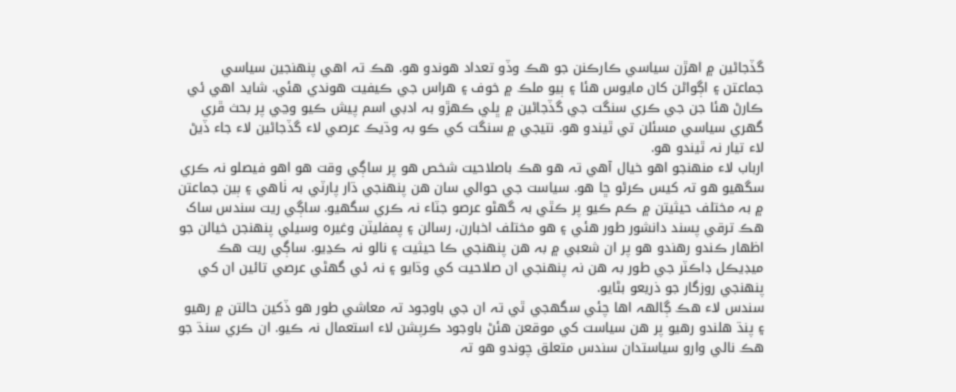گڏجاڻين ۾ اهڙن سياسي ڪارڪنن جو هڪ وڏو تعداد هوندو هو. هڪ تہ اهي پنھنجين سياسي جماعتن ۽ اڳواڻن کان مايوس هئا ۽ ٻيو ملڪ ۾ خوف ۽ هراس جي ڪيفيت هوندي هئي. شايد اهي ئي ڪارڻ هئا جن جي ڪري سنگت جي گڏجاڻين ۾ ڀلي ڪھڙو بہ ادبي اسم پيش ڪيو وڃي پر بحث ڦري گهري سياسي مسئلن تي ٿيندو هو. نتيجي ۾ سنگت کي ڪو بہ وڌيڪ عرصي لاء گڏجاڻين لاء جاء ڏيڻ لاء تيار نہ ٿيندو هو.
ارباب لاء منھنجو اهو خيال آهي تہ هو هڪ باصلاحيت شخص هو پر ساڳي وقت هو اهو فيصلو نہ ڪري سگهيو هو تہ کيس ڪرڻو ڇا هو. سياست جي حوالي سان هن پنھنجي ڌار پارٽي بہ ٺاهي ۽ ٻين جماعتن ۾ بہ مختلف حيثيتن ۾ ڪم ڪيو پر ڪٿي بہ گهڻو عرصو جٽاء نہ ڪري سگهيو. ساڳي ريت سندس ساک هڪ ترقي پسند دانشور طور هئي ۽ هو مختلف اخبارن، رسالن ۽ پمفليٽن وغيرہ وسيلي پنھنجن خيالن جو اظھار ڪندو رهندو هو پر ان شعبي ۾ بہ هن پنھنجي ڪا حيثيت ۽ نالو نہ ڪڍيو. ساڳي ريت هڪ ميڊيڪل ڊاڪٽر جي طور بہ هن نہ پنھنجي ان صلاحيت کي وڌايو ۽ نہ ئي گهڻي عرصي تائين ان کي پنھنجي روزگار جو ذريعو بڻايو.
سندس لاء هڪ ڳالھہ اها چئي سگهجي ٿي تہ ان جي باوجود تہ معاشي طور هو ڏکين حالتن ۾ رهيو ۽ پنڌ هلندو رهيو پر هن سياست کي موقعن هئڻ باوجود ڪرپشن لاء استعمال نہ ڪيو. ان ڪري سنڌ جو هڪ نالي وارو سياستدان سندس متعلق چوندو هو تہ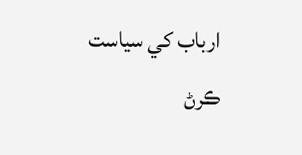ارباب کي سياست ڪرڻ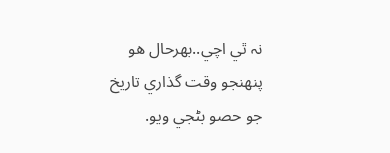نہ ٿي اچي..بھرحال هو پنھنجو وقت گذاري تاريخ جو حصو بڻجي ويو.